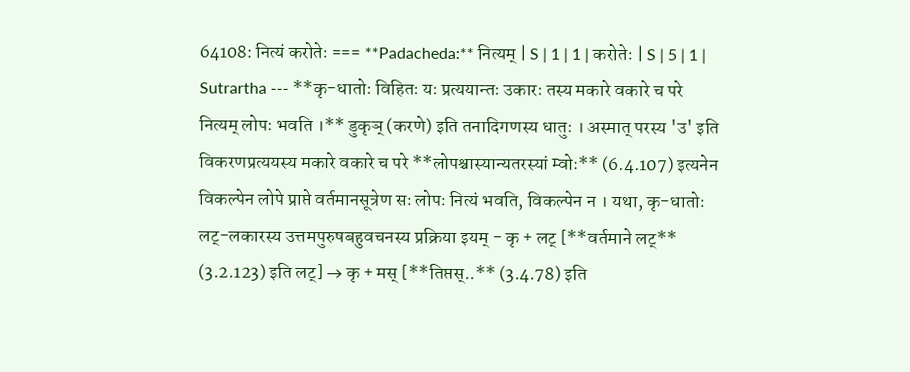64108: नित्यं करोतेः === **Padacheda:** नित्यम् | S | 1 | 1 | करोतेः | S | 5 | 1 | Sutrartha --- **कृ-धातोः विहितः यः प्रत्ययान्तः उकारः तस्य मकारे वकारे च परे नित्यम् लोपः भवति ।** डुकृञ् (करणे) इति तनादिगणस्य धातुः । अस्मात् परस्य 'उ' इति विकरणप्रत्ययस्य मकारे वकारे च परे **लोपश्चास्यान्यतरस्यां म्वोः** (6.4.107) इत्यनेन विकल्पेन लोपे प्राप्ते वर्तमानसूत्रेण सः लोपः नित्यं भवति, विकल्पेन न । यथा, कृ-धातोः लट्-लकारस्य उत्तमपुरुषबहुवचनस्य प्रक्रिया इयम् - कृ + लट् [**वर्तमाने लट्** (3.2.123) इति लट्] → कृ + मस् [**तिप्तस्..** (3.4.78) इति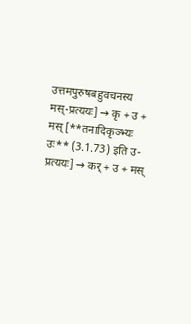उत्तमपुरुषबहुवचनस्य मस्-प्रत्ययः] → कृ + उ + मस् [**तनादिकृञ्भ्यः उः** (3.1.73) इति उ-प्रत्ययः] → कर् + उ + मस्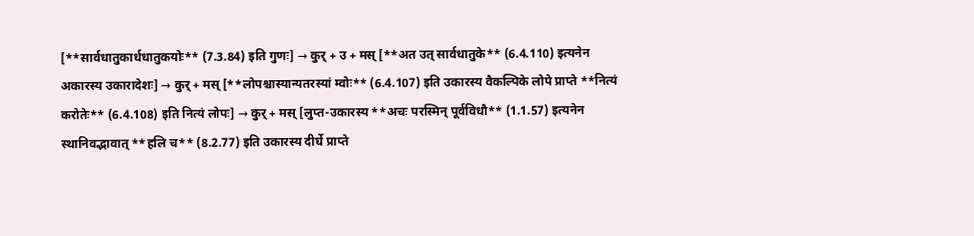[**सार्वधातुकार्धधातुकयोः** (7.3.84) इति गुणः] → कुर् + उ + मस् [**अत उत् सार्वधातुके** (6.4.110) इत्यनेन अकारस्य उकारादेशः] → कुर् + मस् [**लोपश्चास्यान्यतरस्यां म्वोः** (6.4.107) इति उकारस्य वैकल्पिके लोपे प्राप्ते **नित्यं करोतेः** (6.4.108) इति नित्यं लोपः] → कुर् + मस् [लुप्त-उकारस्य **अचः परस्मिन् पूर्वविधौ** (1.1.57) इत्यनेन स्थानिवद्भावात् **हलि च** (8.2.77) इति उकारस्य दीर्घे प्राप्ते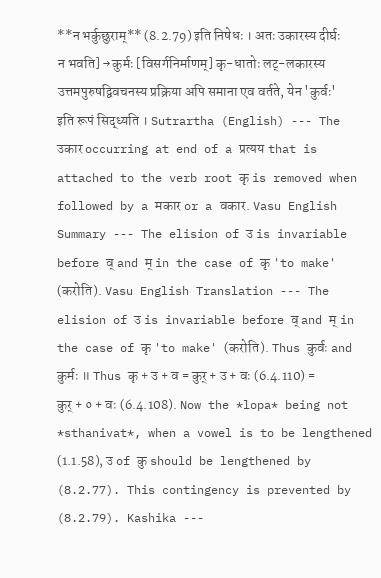**न भर्कुछुराम्** (8.2.79) इति निषेधः । अतः उकारस्य दीर्घः न भवति] → कुर्मः [विसर्गनिर्माणम्] कृ-धातोः लट्-लकारस्य उत्तमपुरुषद्विवचनस्य प्रक्रिया अपि समाना एव वर्तते, येन 'कुर्वः' इति रूपं सिद्ध्यति । Sutrartha (English) --- The उकार occurring at end of a प्रत्यय that is attached to the verb root कृ is removed when followed by a मकार or a वकार. Vasu English Summary --- The elision of उ is invariable before व् and म् in the case of कृ 'to make' (करोति). Vasu English Translation --- The elision of उ is invariable before व् and म् in the case of कृ 'to make' (करोति). Thus कुर्वः and कुर्मः ॥ Thus कृ + उ + व = कुर् + उ + वः (6.4.110) = कुर् + ० + वः (6.4.108). Now the *lopa* being not *sthanivat*, when a vowel is to be lengthened (1.1.58), उ of कु should be lengthened by (8.2.77). This contingency is prevented by (8.2.79). Kashika ---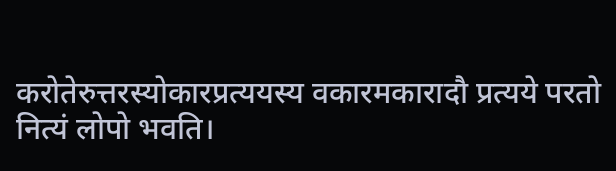करोतेरुत्तरस्योकारप्रत्ययस्य वकारमकारादौ प्रत्यये परतो नित्यं लोपो भवति।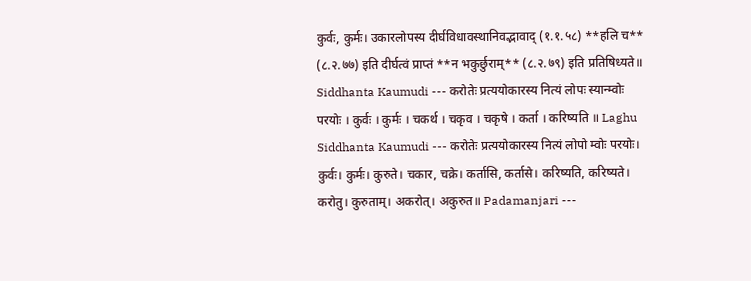कुर्वः, कुर्मः। उकारलोपस्य दीर्घविधावस्थानिवद्भावाद् (१.१.५८) **हलि च** (८.२.७७) इति दीर्घत्वं प्राप्तं **न भकुर्छुराम्** (८.२.७९) इति प्रतिषिध्यते॥ Siddhanta Kaumudi --- करोतेः प्रत्ययोकारस्य नित्यं लोपः स्यान्म्वोः परयोः । कुर्वः । कुर्मः । चकर्थ । चकृव । चकृषे । कर्ता । करिष्यति ॥ Laghu Siddhanta Kaumudi --- करोतेः प्रत्ययोकारस्य नित्यं लोपो म्वोः परयोः। कुर्वः। कुर्मः। कुरुते। चकार, चक्रे। कर्तासि, कर्तासे। करिष्यति, करिष्यते। करोतु। कुरुताम्। अकरोत्। अकुरुत॥ Padamanjari ---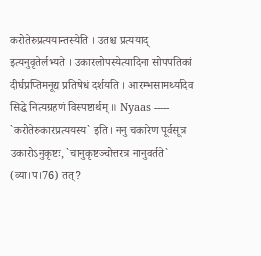करोतेरुप्रत्ययान्तस्येति । उतश्च प्रत्ययाद् इत्यनुवृतेर्लभ्यते । उकारलोपस्येत्यादिना सोपपतिकां दीर्घप्रप्तिमनूद्य प्रतिषेधं दर्शयति । आरम्भसामर्थ्यादेव सिद्धे नित्यग्रहणं विस्पष्टार्थम् ॥ Nyaas ----- `करोतेरुकारप्रत्ययस्य` इति। ननु चकारेण पूर्वसूत्र उकारोऽनुकृष्टः, `चानुकृष्टञ्चोत्तरत्र नानुवर्तते` (व्या।प।76) तत्?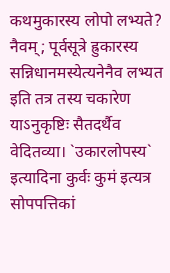कथमुकारस्य लोपो लभ्यते? नैवम्; पूर्वसूत्रे ह्रुकारस्य सन्निधानमस्येत्यनेनैव लभ्यत इति तत्र तस्य चकारेण याऽनुकृष्टिः सैतदर्थैव वेदितव्या। `उकारलोपस्य` इत्यादिना कुर्वः कुमं इत्यत्र सोपपत्तिकां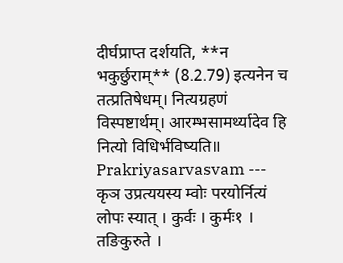दीर्घप्राप्त दर्शयति, **न भकुर्छुराम्** (8.2.79) इत्यनेन च तत्प्रतिषेधम्। नित्यग्रहणं विस्पष्टार्थम्। आरम्भसामर्थ्यादेव हि नित्यो विधिर्भविष्यति॥ Prakriyasarvasvam --- कृञ उप्रत्ययस्य म्वोः परयोर्नित्यं लोपः स्यात् । कुर्वः । कुर्मः१ । तङिकुरुते ।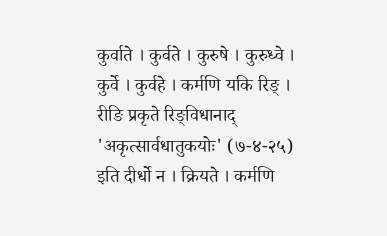कुर्वाते । कुर्वते । कुरुषे । कुरुध्वे । कुर्वे । कुर्वहे । कर्मणि यकि रिङ् । रीङि प्रकृते रिङ्विधानाद् 'अकृत्सार्वधातुकयोः' (७-४-२५) इति दीर्धो न । क्रियते । कर्मणि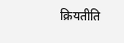क्रियतीति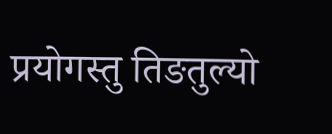प्रयोगस्तु तिङतुल्यो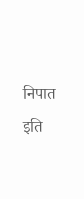निपात इति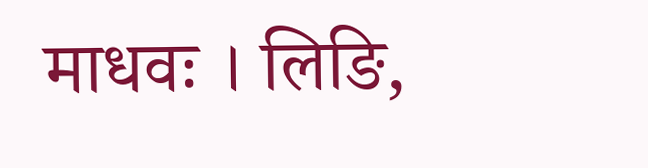माधवः । लिङि,